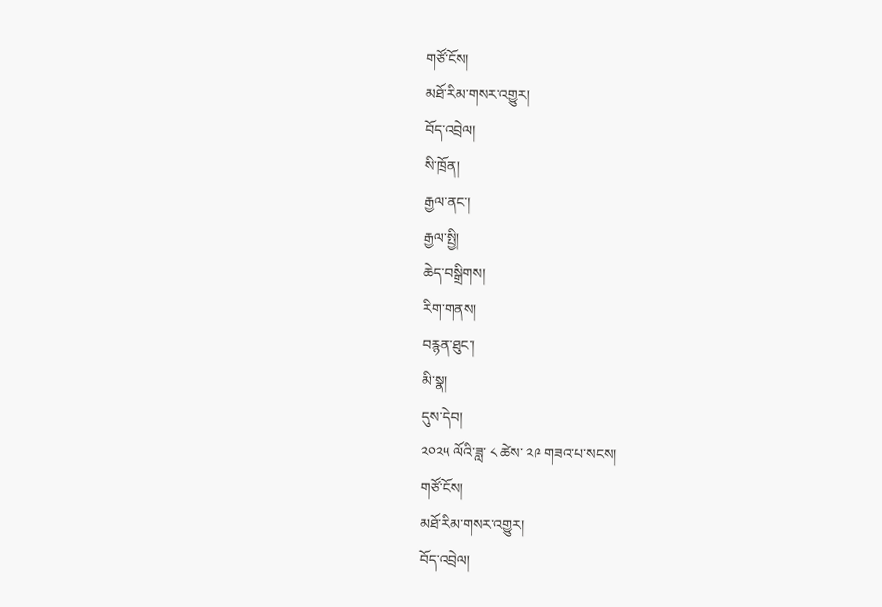གཙོ་ངོས།
མཐོ་རིམ་གསར་འགྱུར།
བོད་འབྲེལ།
སི་ཁྲོན།
རྒྱལ་ནང་།
རྒྱལ་སྤྱི།
ཆེད་བསྒྲིགས།
རིག་གནས།
བརྙན་ཐུང་།
མི་སྣ།
དུས་དེབ།
༢༠༢༥ ལོའི་ཟླ་ ༨ ཚེས་ ༢༩ གཟའ་པ་སངས།
གཙོ་ངོས།
མཐོ་རིམ་གསར་འགྱུར།
བོད་འབྲེལ།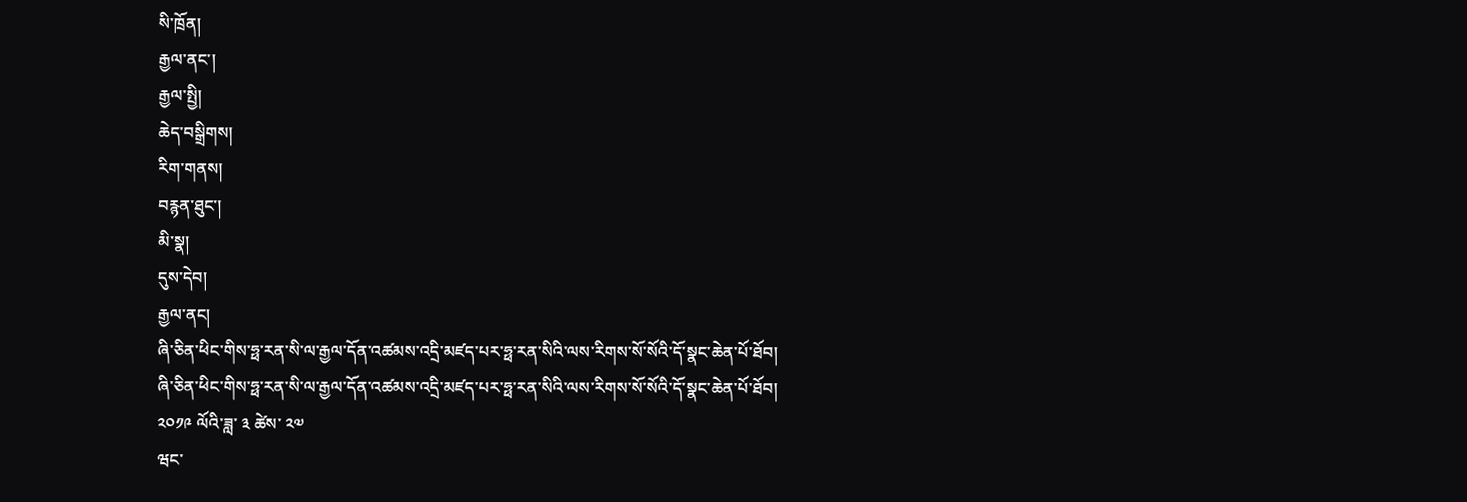སི་ཁྲོན།
རྒྱལ་ནང་།
རྒྱལ་སྤྱི།
ཆེད་བསྒྲིགས།
རིག་གནས།
བརྙན་ཐུང་།
མི་སྣ།
དུས་དེབ།
རྒྱལ་ནང།
ཞི་ཅིན་ཕིང་གིས་ཧྥ་རན་སི་ལ་རྒྱལ་དོན་འཚམས་འདྲི་མཛད་པར་ཧྥ་རན་སིའི་ལས་རིགས་སོ་སོའི་དོ་སྣང་ཆེན་པོ་ཐོབ།
ཞི་ཅིན་ཕིང་གིས་ཧྥ་རན་སི་ལ་རྒྱལ་དོན་འཚམས་འདྲི་མཛད་པར་ཧྥ་རན་སིའི་ལས་རིགས་སོ་སོའི་དོ་སྣང་ཆེན་པོ་ཐོབ།
༢༠༡༩ ལོའི་ཟླ་ ༣ ཚེས་ ༢༧
ཝང་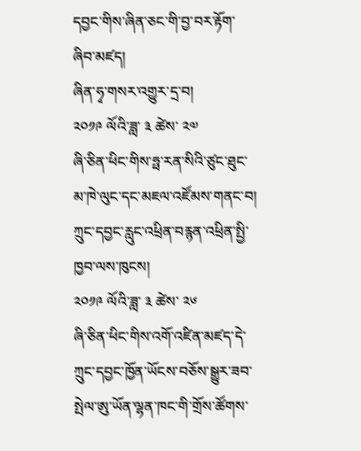དབྱང་གིས་ཞིན་ཅང་གི་བྱ་བར་རྟོག་ཞིབ་མཛད།
ཞིན་ཧྭ་གསར་འགྱུར་དྲ་བ།
༢༠༡༩ ལོའི་ཟླ་ ༣ ཚེས་ ༢༧
ཞི་ཅིན་ཕིང་གིས་ཧྥ་རན་སིའི་ཙུང་ཐུང་མ་ཁེ་ལུང་དང་མཇལ་འཛོམས་གནང་བ།
ཀྲུང་དབྱང་རླུང་འཕྲིན་བརྙན་འཕྲིན་སྤྱི་ཁྱབ་ལས་ཁུངས།
༢༠༡༩ ལོའི་ཟླ་ ༣ ཚེས་ ༢༦
ཞི་ཅིན་ཕིང་གིས་འགོ་འཛིན་མཛད་དེ་ཀྲུང་དབྱང་ཁྱོན་ཡོངས་བཅོས་སྒྱུར་ཟབ་སྤེལ་ཨུ་ཡོན་ལྷན་ཁང་གི་གྲོས་ཚོགས་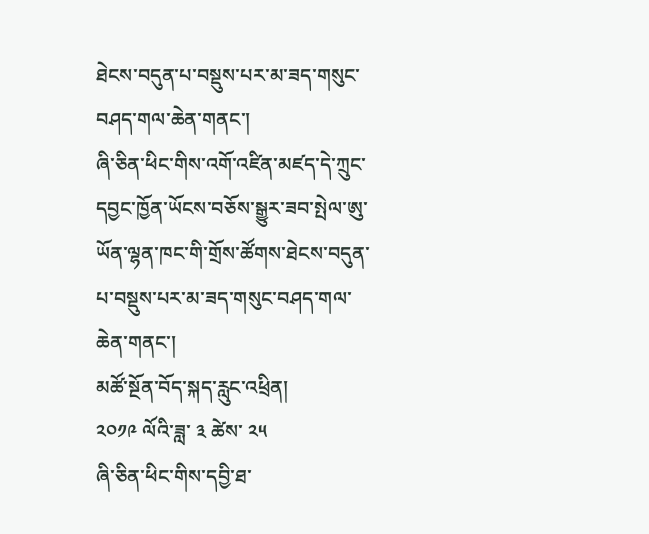ཐེངས་བདུན་པ་བསྡུས་པར་མ་ཟད་གསུང་བཤད་གལ་ཆེན་གནང་།
ཞི་ཅིན་ཕིང་གིས་འགོ་འཛིན་མཛད་དེ་ཀྲུང་དབྱང་ཁྱོན་ཡོངས་བཅོས་སྒྱུར་ཟབ་སྤེལ་ཨུ་ཡོན་ལྷན་ཁང་གི་གྲོས་ཚོགས་ཐེངས་བདུན་པ་བསྡུས་པར་མ་ཟད་གསུང་བཤད་གལ་ཆེན་གནང་།
མཚོ་སྔོན་བོད་སྐད་རླུང་འཕྲིན།
༢༠༡༩ ལོའི་ཟླ་ ༣ ཚེས་ ༢༥
ཞི་ཅིན་ཕིང་གིས་དབྱི་ཐ་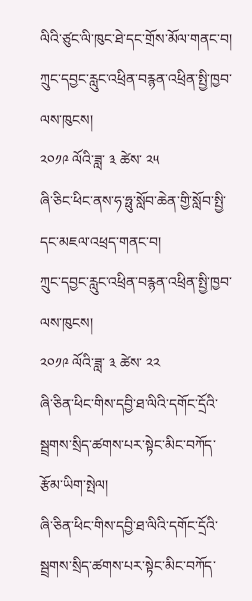ལིའི་ཙུང་ལི་ཁུང་ཐེ་དང་གྲོས་མོལ་གནང་བ།
ཀྲུང་དབྱང་རླུང་འཕྲིན་བརྙན་འཕྲིན་སྤྱི་ཁྱབ་ལས་ཁུངས།
༢༠༡༩ ལོའི་ཟླ་ ༣ ཚེས་ ༢༥
ཞི་ཅིང་ཕིང་ནས་ཧ་ཧྥུ་སློབ་ཆེན་གྱི་སློབ་སྤྱི་དང་མཇལ་འཕྲད་གནང་བ།
ཀྲུང་དབྱང་རླུང་འཕྲིན་བརྙན་འཕྲིན་སྤྱི་ཁྱབ་ལས་ཁུངས།
༢༠༡༩ ལོའི་ཟླ་ ༣ ཚེས་ ༢༢
ཞི་ཅིན་ཕིང་གིས་དབྱི་ཐ་ལིའི་དགོང་དྲོའི་སྦྲགས་སྲིད་ཚགས་པར་སྟེང་མིང་བཀོད་རྩོམ་ཡིག་སྤེལ།
ཞི་ཅིན་ཕིང་གིས་དབྱི་ཐ་ལིའི་དགོང་དྲོའི་སྦྲགས་སྲིད་ཚགས་པར་སྟེང་མིང་བཀོད་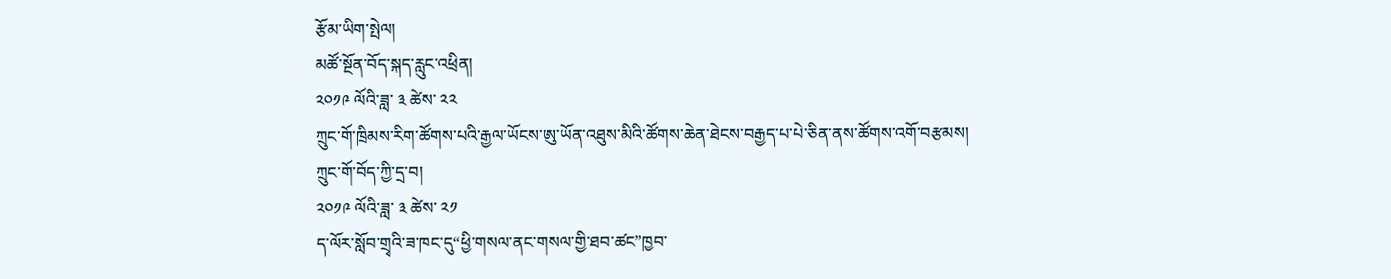རྩོམ་ཡིག་སྤེལ།
མཚོ་སྔོན་བོད་སྐད་རླུང་འཕྲིན།
༢༠༡༩ ལོའི་ཟླ་ ༣ ཚེས་ ༢༢
ཀྲུང་གོ་ཁྲིམས་རིག་ཚོགས་པའི་རྒྱལ་ཡོངས་ཨུ་ཡོན་འཐུས་མིའི་ཚོགས་ཆེན་ཐེངས་བརྒྱད་པ་པེ་ཅིན་ནས་ཚོགས་འགོ་བརྩམས།
ཀྲུང་གོ་བོད་ཀྱི་དྲ་བ།
༢༠༡༩ ལོའི་ཟླ་ ༣ ཚེས་ ༢༡
ད་ལོར་སློབ་གྲྭའི་ཟ་ཁང་དུ“ཕྱི་གསལ་ནང་གསལ་གྱི་ཐབ་ཚང”ཁྱབ་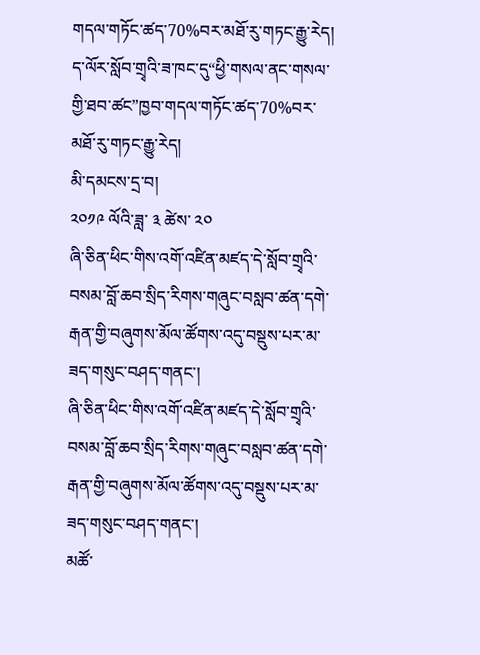གདལ་གཏོང་ཚད་70%བར་མཐོ་རུ་གཏང་རྒྱུ་རེད།
ད་ལོར་སློབ་གྲྭའི་ཟ་ཁང་དུ“ཕྱི་གསལ་ནང་གསལ་གྱི་ཐབ་ཚང”ཁྱབ་གདལ་གཏོང་ཚད་70%བར་མཐོ་རུ་གཏང་རྒྱུ་རེད།
མི་དམངས་དྲ་བ།
༢༠༡༩ ལོའི་ཟླ་ ༣ ཚེས་ ༢༠
ཞི་ཅིན་ཕིང་གིས་འགོ་འཛིན་མཛད་དེ་སློབ་གྲྭའི་བསམ་བློ་ཆབ་སྲིད་རིགས་གཞུང་བསླབ་ཚན་དགེ་རྒན་གྱི་བཞུགས་མོལ་ཚོགས་འདུ་བསྡུས་པར་མ་ཟད་གསུང་བཤད་གནང་།
ཞི་ཅིན་ཕིང་གིས་འགོ་འཛིན་མཛད་དེ་སློབ་གྲྭའི་བསམ་བློ་ཆབ་སྲིད་རིགས་གཞུང་བསླབ་ཚན་དགེ་རྒན་གྱི་བཞུགས་མོལ་ཚོགས་འདུ་བསྡུས་པར་མ་ཟད་གསུང་བཤད་གནང་།
མཚོ་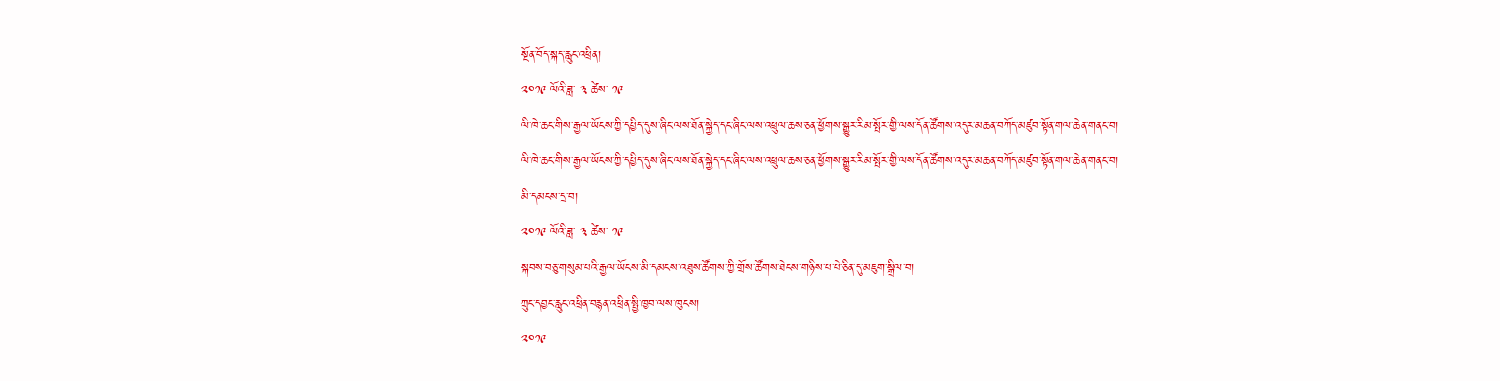སྔོན་བོད་སྐད་རླུང་འཕྲིན།
༢༠༡༩ ལོའི་ཟླ་ ༣ ཚེས་ ༡༩
ལི་ཁེ་ཆང་གིས་རྒྱལ་ཡོངས་ཀྱི་དཔྱིད་དུས་ཞིང་ལས་ཐོན་སྐྱེད་དང་ཞིང་ལས་འཕྲུལ་ཆས་ཅན་ཕྱོགས་སྒྱུར་རིམ་སྤོར་གྱི་ལས་དོན་ཚོགས་འདུར་མཆན་བཀོད་མཛུབ་སྟོན་གལ་ཆེན་གནང་བ།
ལི་ཁེ་ཆང་གིས་རྒྱལ་ཡོངས་ཀྱི་དཔྱིད་དུས་ཞིང་ལས་ཐོན་སྐྱེད་དང་ཞིང་ལས་འཕྲུལ་ཆས་ཅན་ཕྱོགས་སྒྱུར་རིམ་སྤོར་གྱི་ལས་དོན་ཚོགས་འདུར་མཆན་བཀོད་མཛུབ་སྟོན་གལ་ཆེན་གནང་བ།
མི་དམངས་དྲ་བ།
༢༠༡༩ ལོའི་ཟླ་ ༣ ཚེས་ ༡༩
སྐབས་བཅུ་གསུམ་པའི་རྒྱལ་ཡོངས་མི་དམངས་འཐུས་ཚོགས་ཀྱི་གྲོས་ཚོགས་ཐེངས་གཉིས་པ་པེ་ཅིན་དུ་མཇུག་སྒྲིལ་བ།
ཀྲུང་དབྱང་རླུང་འཕྲིན་བརྙན་འཕྲིན་སྤྱི་ཁྱབ་ལས་ཁུངས།
༢༠༡༩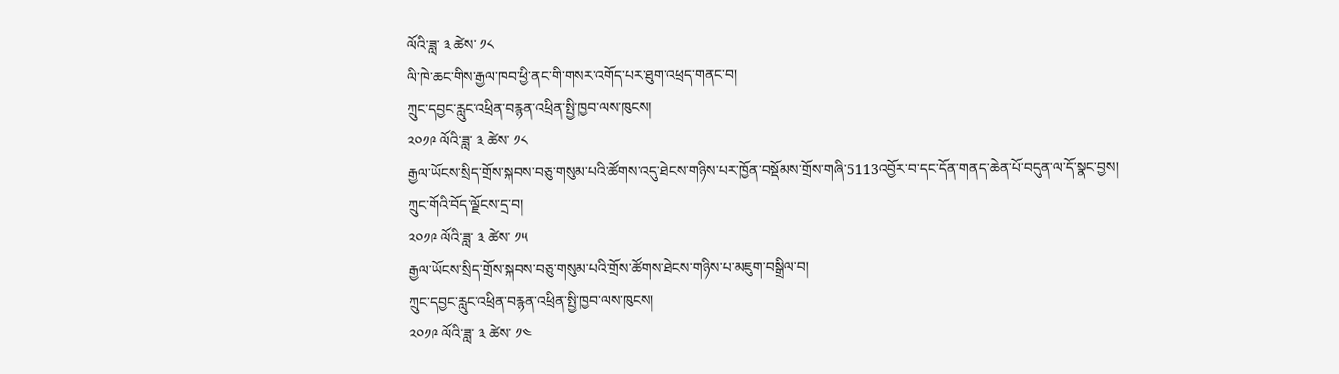ལོའི་ཟླ་ ༣ ཚེས་ ༡༨
ལི་ཁེ་ཆང་གིས་རྒྱལ་ཁབ་ཕྱི་ནང་གི་གསར་འགོད་པར་ཐུག་འཕྲད་གནང་བ།
ཀྲུང་དབྱང་རླུང་འཕྲིན་བརྙན་འཕྲིན་སྤྱི་ཁྱབ་ལས་ཁུངས།
༢༠༡༩ ལོའི་ཟླ་ ༣ ཚེས་ ༡༨
རྒྱལ་ཡོངས་སྲིད་གྲོས་སྐབས་བཅུ་གསུམ་པའི་ཚོགས་འདུ་ཐེངས་གཉིས་པར་ཁྱོན་བསྡོམས་གྲོས་གཞི་5113འབྱོར་བ་དང་དོན་གནད་ཆེན་པོ་བདུན་ལ་དོ་སྣང་བྱས།
ཀྲུང་གོའི་བོད་ལྗོངས་དྲ་བ།
༢༠༡༩ ལོའི་ཟླ་ ༣ ཚེས་ ༡༥
རྒྱལ་ཡོངས་སྲིད་གྲོས་སྐབས་བཅུ་གསུམ་པའི་གྲོས་ཚོགས་ཐེངས་གཉིས་པ་མཇུག་བསྒྲིལ་བ།
ཀྲུང་དབྱང་རླུང་འཕྲིན་བརྙན་འཕྲིན་སྤྱི་ཁྱབ་ལས་ཁུངས།
༢༠༡༩ ལོའི་ཟླ་ ༣ ཚེས་ ༡༤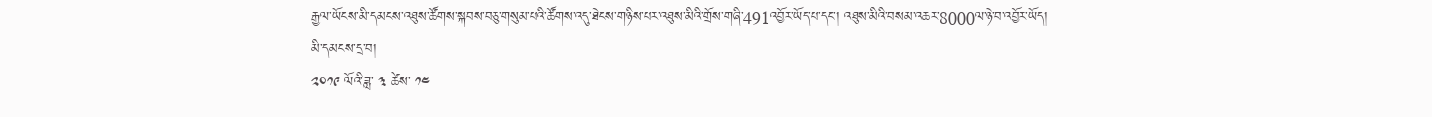རྒྱལ་ཡོངས་མི་དམངས་འཐུས་ཚོགས་སྐབས་བཅུ་གསུམ་པའི་ཚོགས་འདུ་ཐེངས་གཉིས་པར་འཐུས་མིའི་གྲོས་གཞི་491འབྱོར་ཡོད་པ་དང་། འཐུས་མིའི་བསམ་འཆར་8000ལ་ཉེ་བ་འབྱོར་ཡོད།
མི་དམངས་དྲ་བ།
༢༠༡༩ ལོའི་ཟླ་ ༣ ཚེས་ ༡༤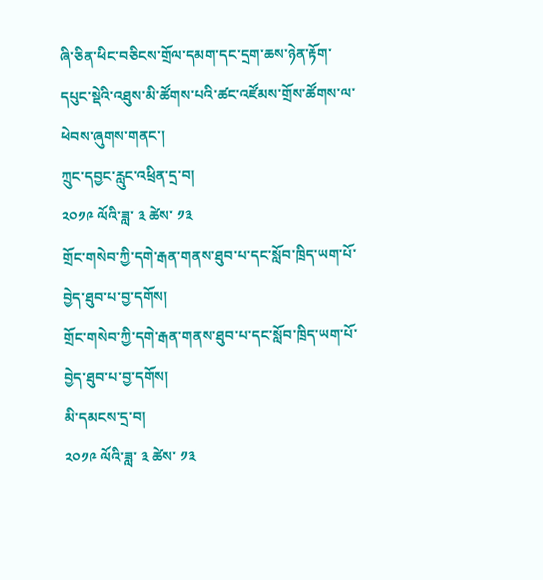ཞི་ཅིན་ཕིང་བཅིངས་གྲོལ་དམག་དང་དྲག་ཆས་ཉེན་རྟོག་དཔུང་སྡེའི་འཐུས་མི་ཚོགས་པའི་ཚང་འཛོམས་གྲོས་ཚོགས་ལ་ཕེབས་ཞུགས་གནང་།
ཀྲུང་དབྱང་རླུང་འཕྲིན་དྲ་བ།
༢༠༡༩ ལོའི་ཟླ་ ༣ ཚེས་ ༡༣
གྲོང་གསེབ་ཀྱི་དགེ་རྒན་གནས་ཐུབ་པ་དང་སློབ་ཁྲིད་ཡག་པོ་བྱེད་ཐུབ་པ་བྱ་དགོས།
གྲོང་གསེབ་ཀྱི་དགེ་རྒན་གནས་ཐུབ་པ་དང་སློབ་ཁྲིད་ཡག་པོ་བྱེད་ཐུབ་པ་བྱ་དགོས།
མི་དམངས་དྲ་བ།
༢༠༡༩ ལོའི་ཟླ་ ༣ ཚེས་ ༡༣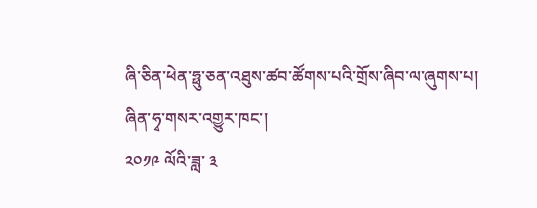ཞི་ཅིན་ཕེན་ཧྥུ་ཅན་འཐུས་ཚབ་ཚོགས་པའི་གྲོས་ཞིབ་ལ་ཞུགས་པ།
ཞིན་ཧྭ་གསར་འགྱུར་ཁང་།
༢༠༡༩ ལོའི་ཟླ་ ༣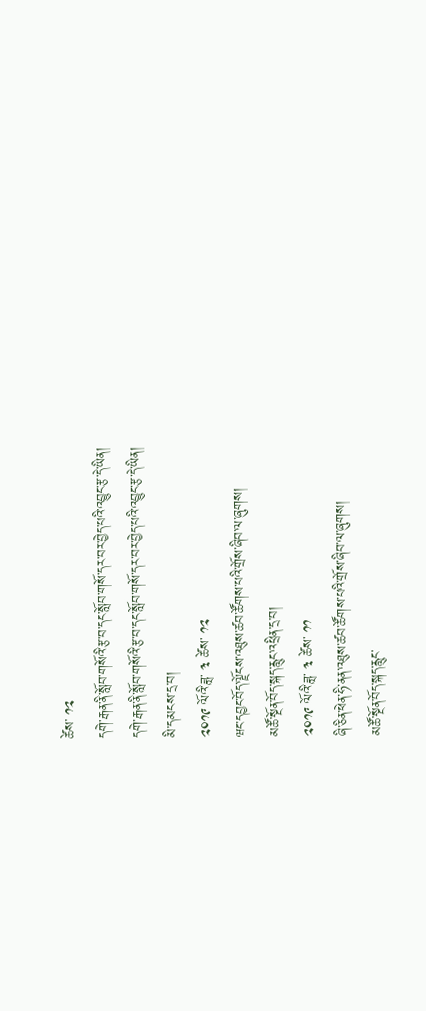ཚེས་ ༡༢
དགེ་རྒན་ནི་སློབ་གསོའི་རྩ་བ་དང་སློབ་གསོ་དར་བར་བྱེད་པའི་འབྱུང་རྩ་དེ་ཡིན།
དགེ་རྒན་ནི་སློབ་གསོའི་རྩ་བ་དང་སློབ་གསོ་དར་བར་བྱེད་པའི་འབྱུང་རྩ་དེ་ཡིན།
མི་དམངས་དྲ་བ།
༢༠༡༩ ལོའི་ཟླ་ ༣ ཚེས་ ༡༢
ཝང་དབྱང་བོད་ལྗོངས་འཐུས་ཚབ་ཚོགས་པའི་གྲོས་ཞིབ་ལ་ཞུགས།
མཚོ་སྔོན་བོད་སྐད་རླུང་འཕྲིན་དྲ་བ།
༢༠༡༩ ལོའི་ཟླ་ ༣ ཚེས་ ༡༡
ཞི་ཅིན་ཕེན་ཧི་ནན་འཐུས་ཚབ་ཚོགས་པའི་གྲོས་ཞིབ་ལ་ཞུགས།
མཚོ་སྔོན་བོད་སྐད་རླུང་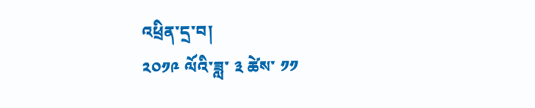འཕྲིན་དྲ་བ།
༢༠༡༩ ལོའི་ཟླ་ ༣ ཚེས་ ༡༡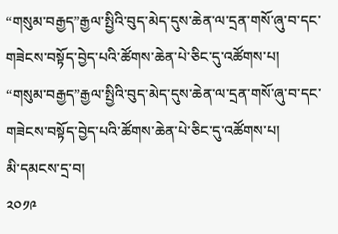“གསུམ་བརྒྱད”རྒྱལ་སྤྱིའི་བུད་མེད་དུས་ཆེན་ལ་དྲན་གསོ་ཞུ་བ་དང་གཟེངས་བསྟོད་བྱེད་པའི་ཚོགས་ཆེན་པེ་ཅིང་དུ་འཚོགས་པ།
“གསུམ་བརྒྱད”རྒྱལ་སྤྱིའི་བུད་མེད་དུས་ཆེན་ལ་དྲན་གསོ་ཞུ་བ་དང་གཟེངས་བསྟོད་བྱེད་པའི་ཚོགས་ཆེན་པེ་ཅིང་དུ་འཚོགས་པ།
མི་དམངས་དྲ་བ།
༢༠༡༩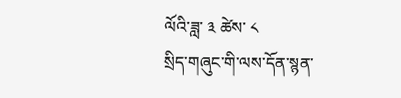ལོའི་ཟླ་ ༣ ཚེས་ ༨
སྲིད་གཞུང་གི་ལས་དོན་སྙན་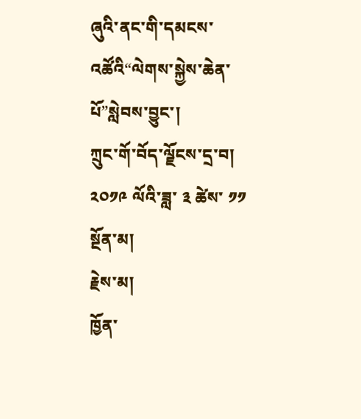ཞུའི་ནང་གི་དམངས་འཚོའི“ལེགས་སྐྱེས་ཆེན་པོ”སླེབས་བྱུང་།
ཀྲུང་གོ་བོད་ལྗོངས་དྲ་བ།
༢༠༡༩ ལོའི་ཟླ་ ༣ ཚེས་ ༡༡
སྔོན་མ།
རྗེས་མ།
ཁྱོན་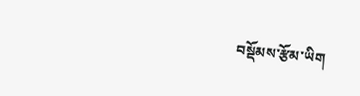བསྡོམས་རྩོམ་ཡིག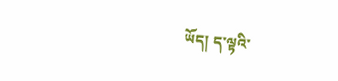ཡོད། ད་ལྟའི་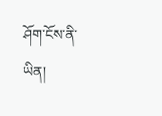ཤོག་ངོས་ནི་
ཡིན།